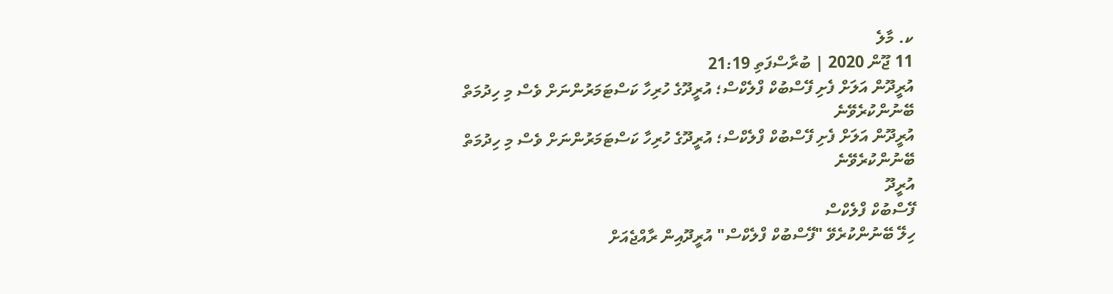ކ. މާލެ
11 ޖޫން 2020 | ބުރާސްފަތި 21:19
އުރީދޫން އަލަށް ފެށި ފޭސްބުކް ފްލެކްސް؛ އުރީދޫގެ ހުރިހާ ކަސްޓަމަރުންނަށް ވެސް މި ހިދުމަތް ބޭނުންކުރެވޭނެ
އުރީދޫން އަލަށް ފެށި ފޭސްބުކް ފްލެކްސް؛ އުރީދޫގެ ހުރިހާ ކަސްޓަމަރުންނަށް ވެސް މި ހިދުމަތް ބޭނުންކުރެވޭނެ
އުރީދޫ
ފޭސްބުކް ފްލެކްސް
ހިލޭ ބޭނުންކުރެވޭ "ފޭސްބުކް ފްލެކްސް" އުރީދޫއިން ރާއްޖެއަށް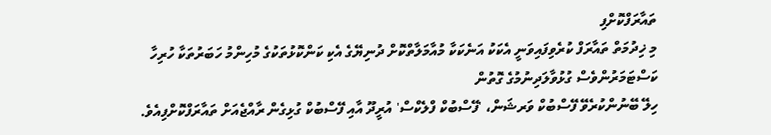ތައާރަފްކޮށްފި
މި ޚިދުމަތް ތައާރަފް ކުރެވިފައިވަނީ އެކަކު އަނެކަކާ މުއާމަލާތްކޮށް ދުނިޔޭގެ އެކި ކަންކޮޅުތަކުގެ މުހިންމު ހަބަރުތަކާ ހުރިހާ ކަސްޓަމަރުންވެސް ގުޅުވާލަދިނުމުގެ ގޮތުން
ހިލޭ ބޭނުންކުރެވޭ ފޭސްބުކް ވަރޝަން، 'ފޭސްބުކް ފްލެކްސް' އުރީދޫ އާއި ފޭސްބުކް ގުޅިގެން ރާއްޖެއަށް ތައާރަފްކޮށްފިއެވެ.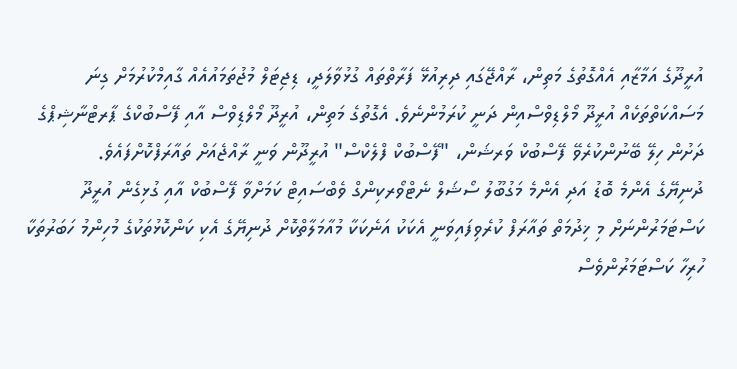އުރީދޫގެ އަމާޒާއި އެއްގޮތުގެ މަތިން، ރާއްޖޭގައި ދިރިއުޅޭ ފަރާތްތައް ގުޅުވާލަދީ، ޑިޖިޓަލް މުޖުތަމައުއެއް ގާއިމްކުރުމަށް ގިނަ މަސައްކަތްތަކެއް އުރީދޫ މޯލްޑިވްސްއިން ދަނީ ކުރަމުންނެވެ. އެގޮތުގެ މަތިން، އުރީދޫ މޯލްޑިވްސް އާއި ފޭސްބުކްގެ ޕާރޓްނާޝިޕްގެ ދަށުން ހިލޭ ބޭނުންކުރެވޭ ފޭސްބުކް ވަރޝަން، "ފޭސްބުކް ފްލެކްސް" އުރީދޫން ވަނީ ރާއްޖެއަށް ތައާރަފްކޮށްފައެވެ.
ދުނިޔޭގެ އެންމެ ބޮޑު އަދި އެންމެ މަގުބޫލު ސޯޝަލް ނެޓްވޯރކިންގް ވެބްސައިޓް ކަމަށްވާ ފޭސްބުކް އާއި ގުޅިގެން އުރީދޫ ކަސްޓަމަރުންނަށް މި ޚިދުމަތް ތައާރަފް ކުރެވިފައިވަނީ އެކަކު އަނެކަކާ މުއާމަލާތްކޮށް ދުނިޔޭގެ އެކި ކަންކޮޅުތަކުގެ މުހިންމު ހަބަރުތަކާ ހުރިހާ ކަސްޓަމަރުންވެސް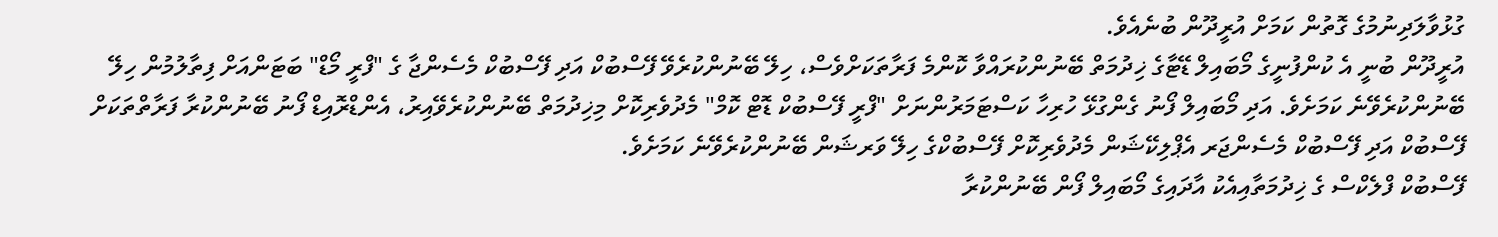ގުޅުވާލަދިނުމުގެ ގޮތުން ކަމަށް އުރީދޫން ބުނެއެވެ.
އުރީދޫން ބުނީ އެ ކުންފުނީގެ މޯބައިލް ޑޭޓާގެ ޚިދުމަތް ބޭނުންކުރައްވާ ކޮންމެ ފަރާތަކަށްވެސް، ހިލޭ ބޭނުންކުރެވޭ ފޭސްބުކް އަދި ފޭސްބުކް މެސެންޖާ ގެ "ފްރީ މޯޑް" ބަޓަންއަށް ފިތާލުމުން ހިލޭ ބޭނުންކުރެވޭނެ ކަމަށެވެ. އަދި މޯބައިލް ފޯނު ގެންގުޅޭ ހުރިހާ ކަސްޓަމަރުންނަށް "ފްރީ ފޭސްބުކް ޑޮޓް ކޮމް" މެދުވެރިކޮށް މިޚިދުމަތް ބޭނުންކުރެވޭއިރު، އެންޑްރޮއިޑް ފޯނު ބޭނުންކުރާ ފަރާތްތަކަށް ފޭސްބުކް އަދި ފޭސްބުކް މެސެންޖަރ އެޕްލިކޭޝަން މެދުވެރިކޮށް ފޭސްބުކްގެ ހިލޭ ވަރޝަން ބޭނުންކުރެވޭނެ ކަމަށެވެ.
ފޭސްބުކް ފްލެކްސް ގެ ޚިދުމަތާއިއެކު އާދައިގެ މޯބައިލް ފޯން ބޭނުންކުރާ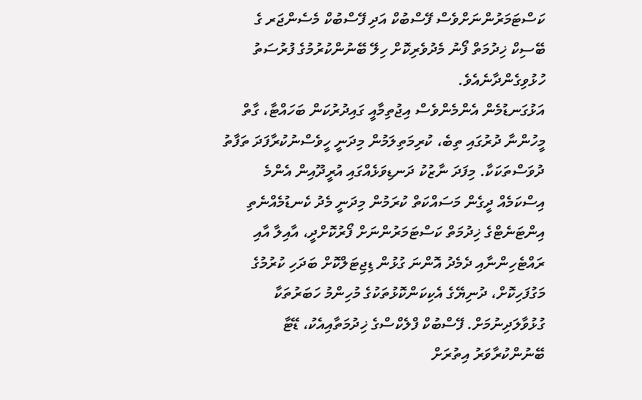ކަސްޓަމަރުންނަށްވެސް ފޭސްބުކް އަދި ފޭސްބުކް މެސެންޖަރ ގެ ބޭސިކް ޚިދުމަތް ފޯނު މެދުވެރިކޮށް ހިލޭ ބޭނުންކުރުމުގެ ފުރުސަތު ހުޅުވިގެންދާނެއެވެ.
އަޅުގަނޑުމެން އެންމެންވެސް އިޖުތިމާއީ ގައިދުރުކަން ބަހައްޓާ، ގާތް މީހުންނާ ދުރުގައި ތިބެ، ކުރިމަތިލަމުން މިދަނީ ހީވެސްނުކުރާފަދަ ތަފާތު ދުވަސްތަކަކާ. މިފަދަ ނާޒުކު ދަނޑިވަޅެއްގައި އުރީދޫއިން އެންމެ އިސްކަމެއް ދީގެން މަސައްކަތް ކުރަމުން މިދަނީ މެދު ކެނޑުމެއްނެތި އިންޓަނެޓްގެ ޚިދުމަތް ކަސްޓަމަރުންނަށް ފޯރުކޮށްދީ، އާއިލާ އާއި ރައްޓެހިންނާއި ދެމެދު އޮންނަ ގުޅުން ޑިޖިޓަލްކޮށް ބަދަހި ކުރުމުގެ މަގުފަހިކޮށް، ދުނިޔޭގެ އެކިކަންކޮޅުތަކުގެ މުހިންމު ހަބަރުތަކާ ގުޅުވާލަދިނުމަށް. ފޭސްބުކް ފްލެކްސްގެ ޚިދުމަތާއިއެކު، ޑޭޓާ ބޭނުންކުރާވަރު އިތުރަށް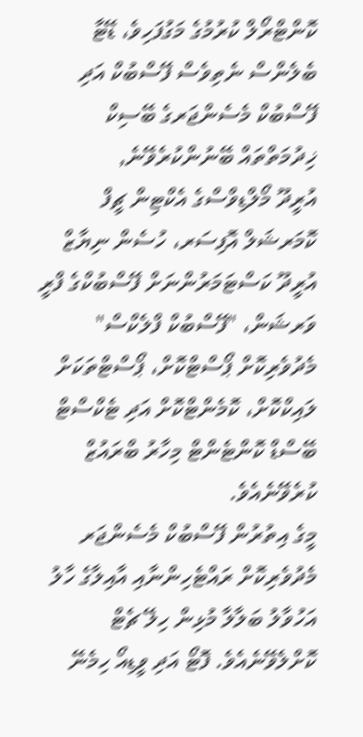ކޮންޓްރޯލް ކުރުމުގެ މަގުފަހިވެ، ޑޭޓާ ބެލެންސް ނެތިވެސް ފޭސްބުކް އަދި ފޭސްބުކް މެސެންޖަރގެ ބޭސިކް ޚިދުމަތްތައް ބޭނުންކުރެވޭނެ,
އުރީދޫ މޯލްޑިވްސްގެ އެކްޓިން ޗީފް ކޮމަރޝަލް އޮފިސަރ، ހުސެން ނިޔާޒް
އުރީދޫ ކަސްޓަމަރުންނަށް ފޭސްބުކްގެ ފްރީ ވަރޝަން، "ފޭސްބުކް ފްލެކްސް" މެދުވެރިކޮށް ޕޯސްޓްކޮށް، ޕޯސްޓްތަކަށް ލައިކްކޮށް، ކޮމެންޓްކޮށް އަދި ޓެކްސްޓް ބޭސްޑް ކޮންޓެންޓް މިހާރު ބްރައުޒް ކުރެވޭނެއެވެ.
މީގެ އިތުރުން ފޭސްބުކް މެސެންޖަރ މެދުވެރިކޮށް ރައްޓެހިންނާއި އާއިލާގެ ހާލު އަހުވާލު ބަލާލާ މުޅިން ހިލޭ ޗެޓް ކޮށްލެވޭނެއެވެ. ފޮޓޯ އަދި ވީޑިއޯ ހިމެނޭ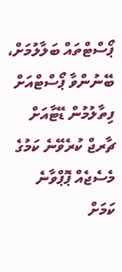ޕޯސްޓްތައް ބަލާލުމަށް، ބޭނުންވާ ޕޯސްޓްއަށް ފިތާލުމުން ޑޭޓާއަށް ޗާރޖް ކުރެވޭނެ ކަމުގެ މެސެޖެއް ޕޮޕްވާނެ ކަމަށް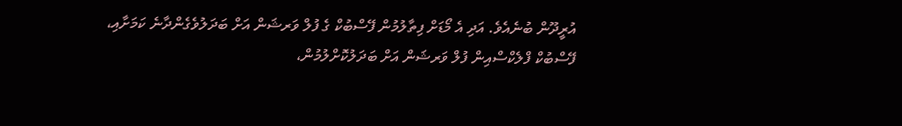އުރީދޫން ބުނެއެވެ. އަދި އެ މޯޑަށް ފިތާލުމުން ފޭސްބުކް ގެ ފުލް ވަރޝަން އަށް ބަދަލުވެގެންދާނެ ކަމަށާއި، ފޭސްބުކް ފްލެކްސްއިން ފުލް ވަރޝަން އަށް ބަދަލުކޮށްލުމުން،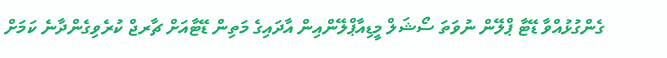ގެންގުޅުއްވާ ޑޭޓާ ޕްލޭން ނުވަތަ ސޯޝަލް މީޑިއާޕްލޭންއިން އާދައިގެ މަތިން ޑޭޓާއަށް ޗާރޖް ކުރެވިގެންދާނެ ކަމަށް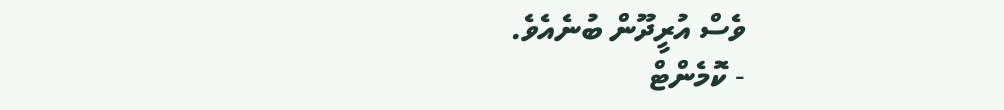ވެސް އުރީދޫން ބުނެއެވެ.
- ކޮމެންޓް